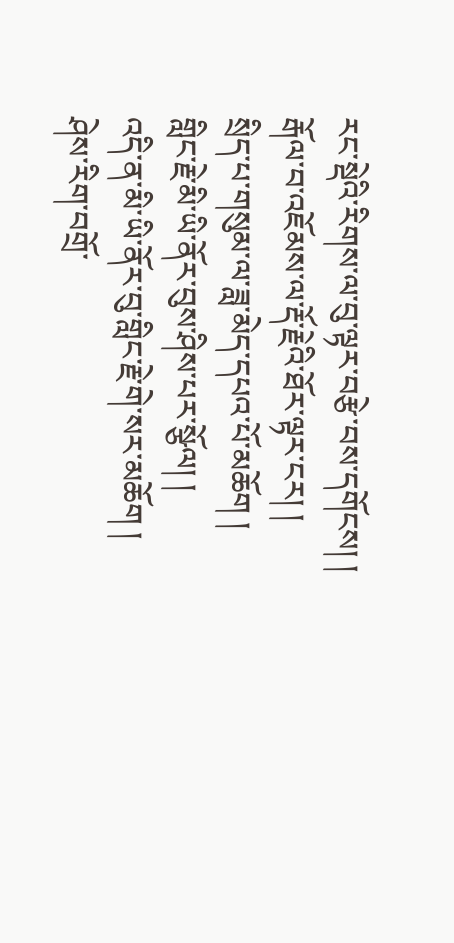རང་སྡེའི་རིགས་ལ་བུ་ལྟར་བརྩེ་བས་དགོངས། །
རྒོལ་བ་འཇོམས་ལ་རྡོ་རྗེའི་ཐོར་ལྟར་ངར། །
སྲིད་པ་གསུམ་ལ་ཟླ་མེད་དཔའ་པོ་མཆོག །
གླིང་རྗེ་མི་ཡི་ནོར་བུས་ཤིས་པར་སྩོལ། །
འདི་ན་མི་ཡི་ནོར་བུ་གླིང་རྗེ་གེ་སར་མཆོག །
ཤེས་རིག་བགྲོ་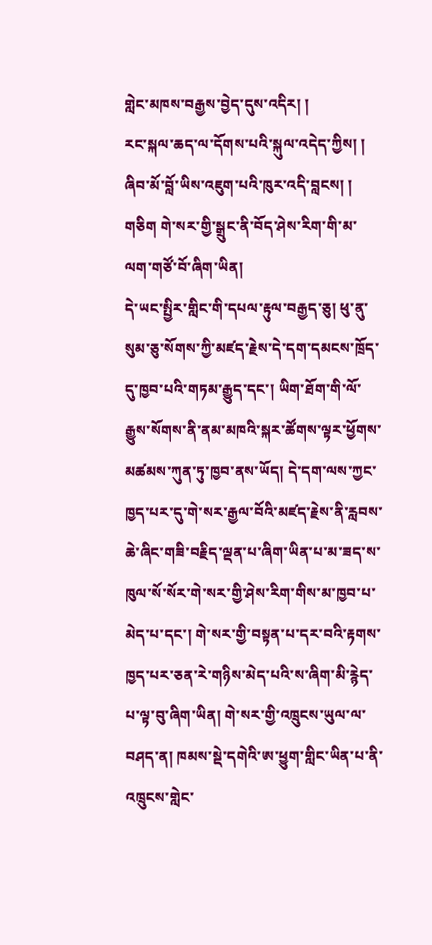གླེང་མཁས་བརྒྱས་བྱེད་དུས་འདིར། །
རང་སྐལ་ཆད་ལ་དོགས་པའི་སྐུལ་འདེད་ཀྱིས། །
ཞིབ་མོ་བློ་ཡིས་འཇུག་པའི་ཁུར་འདི་བླངས། །
གཅིག གེ་སར་གྱི་སྒྲུང་ནི་བོད་ཤེས་རིག་གི་མ་ལག་གཙོ་བོ་ཞིག་ཡིན།
དེ་ཡང་སྤྱིར་གླིང་གི་དཔལ་རྟུལ་བརྒྱད་ཅུ། ཕུ་ནུ་སུམ་ཅུ་སོགས་ཀྱི་མཛད་རྗེས་དེ་དག་དམངས་ཁྲོད་དུ་ཁྱབ་པའི་གཏམ་རྒྱུད་དང་། ཡིག་ཐོག་གི་ལོ་རྒྱུས་སོགས་ནི་ནམ་མཁའི་སྐར་ཚོགས་ལྟར་ཕྱོགས་མཚམས་ཀུན་ཏུ་ཁྱབ་ནས་ཡོད། དེ་དག་ལས་ཀྱང་ཁྱད་པར་དུ་གེ་སར་རྒྱལ་བོའི་མཛད་རྗེས་ནི་རླབས་ཆེ་ཞིང་གཟི་བརྗིད་ལྡན་པ་ཞིག་ཡིན་པ་མ་ཟད་ས་ཁུལ་སོ་སོར་གེ་སར་གྱི་ཤེས་རིག་གིས་མ་ཁྱབ་པ་མེད་པ་དང་། གེ་སར་གྱི་བསྟན་པ་དར་བའི་རྟགས་ཁྱད་པར་ཅན་རེ་གཉིས་མེད་པའི་ས་ཞིག་མི་རྙེད་པ་ལྟ་བུ་ཞིག་ཡིན། གེ་སར་གྱི་འཁྲུངས་ཡུལ་ལ་བཤད་ན། ཁམས་སྡེ་དགེའི་ཨ་ཕྱུག་གླིང་ཡིན་པ་ནི་འཁྲུངས་གླེང་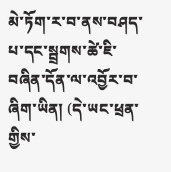མེ་ཏོག་ར་བ་ནས་བཤད་པ་དང་སྦྲགས་ཚེ་ཇི་བཞིན་དོན་ལ་འབྱོར་བ་ཞིག་ཡིན། (དེ་ཡང་ཕྲན་གྱིས་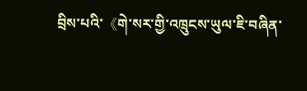བྲིས་པའི་《གེ་སར་གྱི་འཁྲུངས་ཡུལ་ཇི་བཞིན་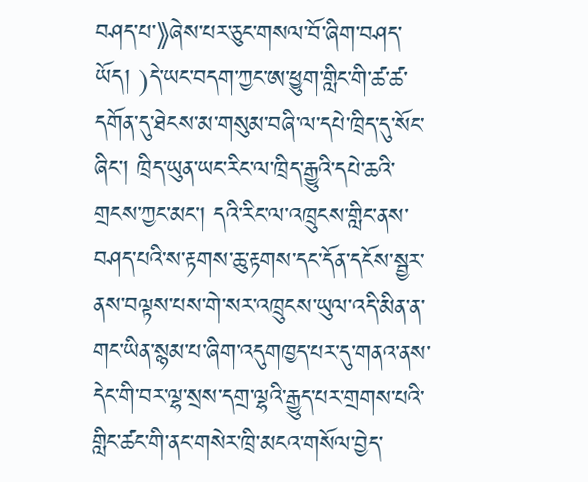བཤད་པ་》ཞེས་པར་ཅུང་གསལ་བོ་ཞིག་བཤད་ཡོད། )དེ་ཡང་བདག་ཀྱང་ཨ་ཕྱུག་གླིང་གི་ཚ་ཚ་དགོན་དུ་ཐེངས་མ་གསུམ་བཞི་ལ་དཔེ་ཁྲིད་དུ་སོང་ཞིང་། ཁྲིད་ཡུན་ཡང་རིང་ལ་ཁྲིད་རྒྱུའི་དཔེ་ཆའི་གྲངས་ཀྱང་མང་། དའི་རིང་ལ་འཁྲུངས་གླིང་ནས་བཤད་པའི་ས་རྟགས་ཆུ་རྟགས་དང་དོན་དངོས་སྦྱར་ནས་བལྟས་པས་གེ་སར་འཁྲུངས་ཡུལ་འདི་མིན་ན་གང་ཡིན་སྙམ་པ་ཞིག་འདུགཁྱད་པར་དུ་གནའ་ནས་དེང་གི་བར་ལྷ་སྲས་དགྲ་ལྷའི་རྒྱུད་པར་གྲགས་པའི་གླིང་ཚང་གི་ནང་གསེར་ཁྲི་མངའ་གསོལ་བྱེད་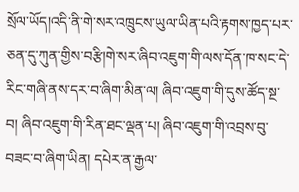སྲོལ་ཡོད།འདི་ནི་གེ་སར་འཁྲུངས་ཡུལ་ཡིན་པའི་རྟགས་ཁྱད་པར་ཅན་དུ་ཀུན་གྱིས་བརྩི།གེ་སར་ཞིབ་འཇུག་གི་ལས་དོན་ཁ་སང་དེ་རིང་གཞི་ནས་དར་བ་ཞིག་མིན་ལ། ཞིབ་འཇུག་གི་དུས་ཚོད་སྔ་བ། ཞིབ་འཇུག་གི་རིན་ཐང་ལྡན་པ། ཞིབ་འཇུག་གི་འབྲས་བུ་བཟང་བ་ཞིག་ཡིན། དཔེར་ན་རྒྱལ་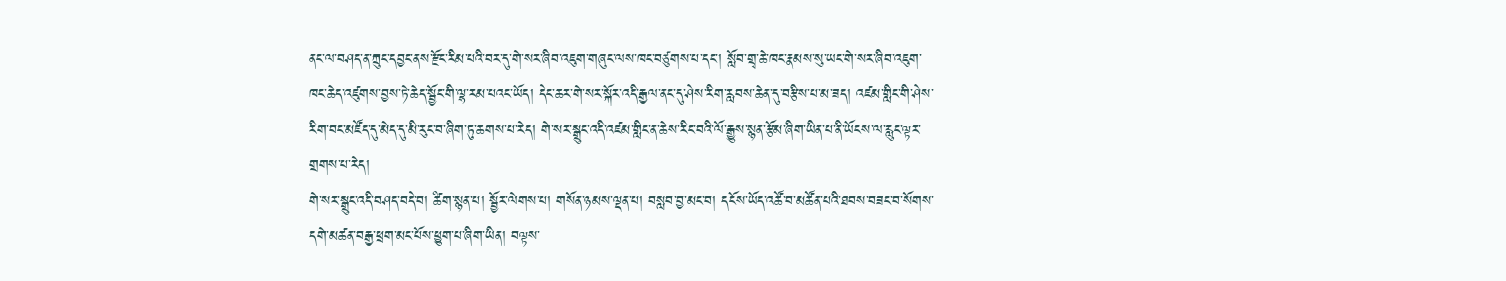ནང་ལ་བཤད་ན་ཀྲུང་དབྱང་ནས་རྫོང་རིམ་པའི་བར་དུ་གེ་སར་ཞིབ་འཇུག་གཞུང་ལས་ཁང་བཙུགས་པ་དང་། སློབ་གྲྭ་ཆེ་ཁང་རྣམས་སུ་ཡང་གེ་སར་ཞིབ་འཇུག་ཁང་ཆེད་འཛུགས་བྱས་ཏེ་ཆེད་སྦྱོང་གི་ལྷ་རམ་པའང་ཡོད། དེང་ཆར་གེ་སར་སྐོར་འདི་རྒྱལ་ནང་དུ་ཤེས་རིག་རླབས་ཆེན་དུ་བརྩིས་པ་མ་ཟད། འཛམ་གླིང་གི་ཤེས་རིག་བང་མཛོད་དུ་མེད་དུ་མི་རུང་བ་ཞིག་ཏུ་ཆགས་པ་རེད། གེ་སར་སྒྲུང་འདི་འཛམ་གླིང་ན་ཆེས་རིང་བའི་ལོ་རྒྱུས་སྙན་རྩོམ་ཞིག་ཡིན་པ་ནི་ཡོངས་ལ་རླུང་ལྟར་གྲགས་པ་རེད།
གེ་སར་སྒྲུང་འདི་བཤད་བདེ་བ། ཚིག་སྙན་པ། སྦྱོར་ལེགས་པ། གསོན་ཉམས་ལྡན་པ། བསླབ་བྱ་མང་བ། དངོས་ཡོད་འཚོ་བ་མཚོན་པའི་ཐབས་བཟང་བ་སོགས་དགེ་མཚན་བརྒྱ་ཕྲག་མང་པོས་ཕྱུག་པ་ཞིག་ཡིན། བལྟས་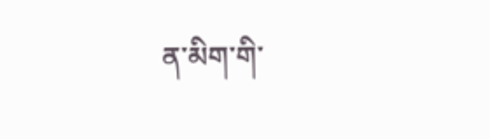ན་མིག་གི་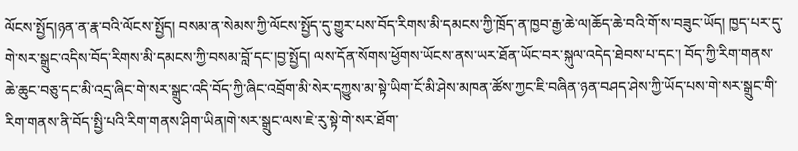ལོངས་སྤྱོད།ཉན་ན་རྣ་བའི་ལོངས་སྤྱོད། བསམ་ན་སེམས་ཀྱི་ལོངས་སྤྱོད་དུ་གྱུར་པས་བོད་རིགས་མི་དམངས་ཀྱི་ཁྲོད་ན་ཁྱབ་རྒྱ་ཆེ་ལ།ཆོད་ཆེ་བའི་གོ་ས་བཟུང་ཡོད། ཁྱད་པར་དུ་གེ་སར་སྒྲུང་འདིས་བོད་རིགས་མི་དམངས་ཀྱི་བསམ་བློ་དང་།བྱ་སྤྱོད། ལས་དོན་སོགས་ཕྱོགས་ཡོངས་ནས་ཡར་ཐོན་ཡོང་བར་སྐུལ་འདེད་ཐེབས་པ་དང་། བོད་ཀྱི་རིག་གནས་ཆེ་ཆུང་བཅུ་དང་མི་འདྲ་ཞིང་གེ་སར་སྒྲུང་འདི་བོད་ཀྱི་ཞིང་འབྲོག་མི་སེར་དཀྱུས་མ་སྟེ་ཡིག་ངོ་མི་ཤེས་མཁན་ཚོས་ཀྱང་ཇི་བཞིན་ཉན་བཤད་ཤེས་ཀྱི་ཡོད་པས་གེ་སར་སྒྲུང་གི་རིག་གནས་ནི་བོད་སྤྱི་པའི་རིག་གནས་ཤིག་ཡིན།གེ་སར་སྒྲུང་ལས་ཇེ་རུ་སྟེ་གེ་སར་ཐོག་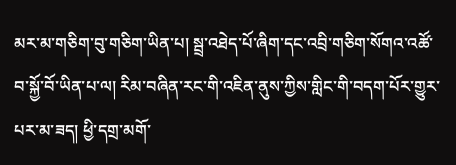མར་མ་གཅིག་བུ་གཅིག་ཡིན་པ། སྦྲ་འཐེད་པོ་ཞིག་དང་འབྲི་གཅིག་སོགའ་འཚོ་བ་སྐྱོ་བོ་ཡིན་པ་ལ། རིམ་བཞིན་རང་གི་འཇིན་ནུས་ཀྱིས་གླིང་གི་བདག་པོར་གྱུར་པར་མ་ཟད། ཕྱི་དགྲ་མགོ་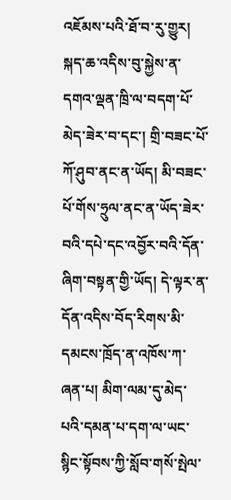འཇོམས་པའི་ཐོ་བ་རུ་གྱུར། སྐད་ཆ་འདིས་བུ་སྐྱེས་ན་དགའ་ལྡན་ཁྲི་ལ་བདག་པོ་མེད་ཟེར་བ་དང་། གྲི་བཟང་པོ་ཀོ་ཤུབ་ནང་ན་ཡོད། མི་བཟང་པོ་གོས་ཧྲུལ་ནང་ན་ཡོད་ཟེར་བའི་དཔེ་དང་འབྱོར་བའི་དོན་ཞིག་བསྟན་གྱི་ཡོད། དེ་ལྟར་ན་དོན་འདིས་བོད་རིགས་མི་དམངས་ཁྲོད་ན་འཁོས་ཀ་ཞན་པ། མིག་ལམ་དུ་མེད་པའི་དམན་པ་དག་ལ་ཡང་སྙིང་སྟོབས་ཀྱི་སློབ་གསོ་སྤེལ་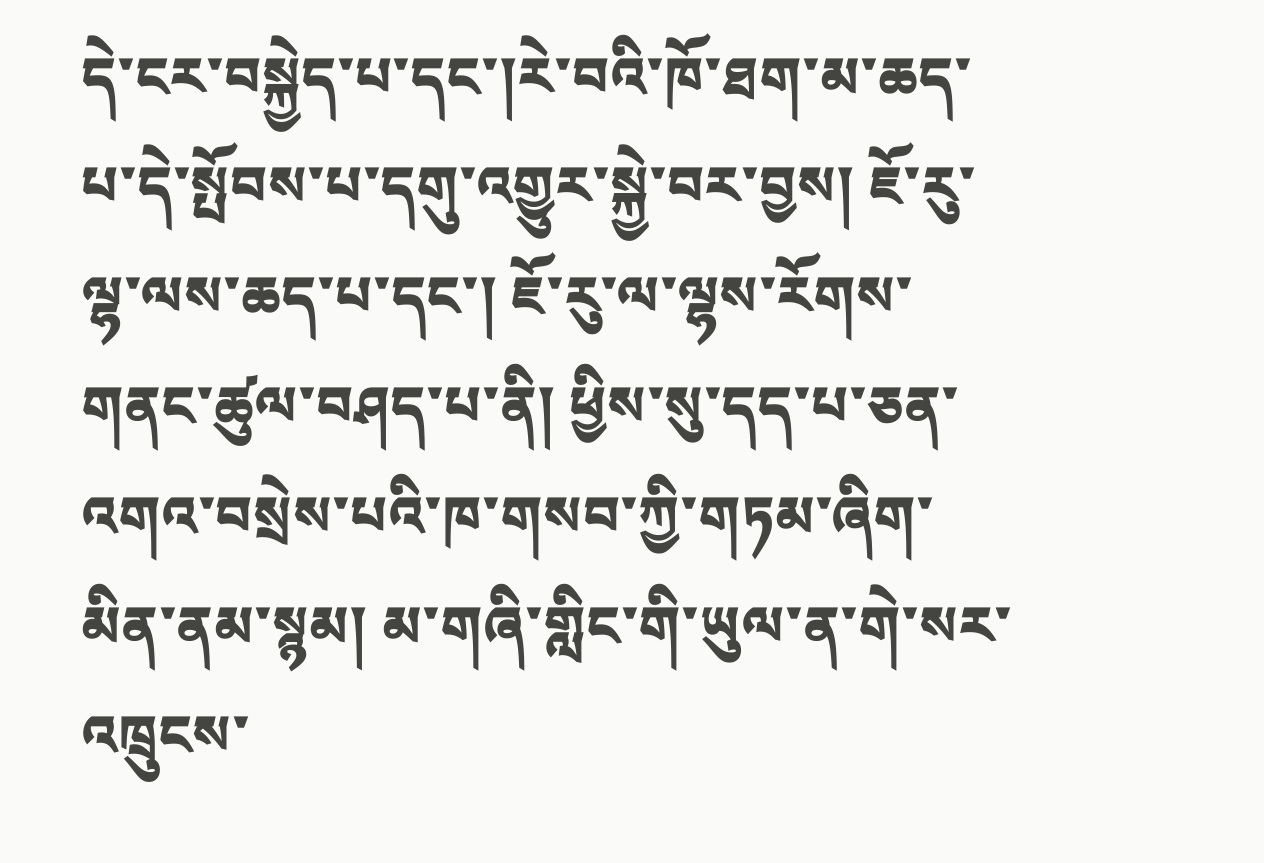དེ་ངར་བསྐྱེད་པ་དང་།རེ་བའི་ཁོ་ཐག་མ་ཆད་པ་དེ་སྤོབས་པ་དགུ་འགྱུར་སྐྱེ་བར་བྱས། ཇོ་རུ་ལྷ་ལས་ཆད་པ་དང་། ཇོ་རུ་ལ་ལྷས་རོགས་གནང་ཚུལ་བཤད་པ་ནི། ཕྱིས་སུ་དད་པ་ཅན་འགའ་བསྲེས་པའི་ཁ་གསབ་ཀྱི་གཏམ་ཞིག་མིན་ནམ་སྙམ། མ་གཞི་གླིང་གི་ཡུལ་ན་གེ་སར་འཁྲུངས་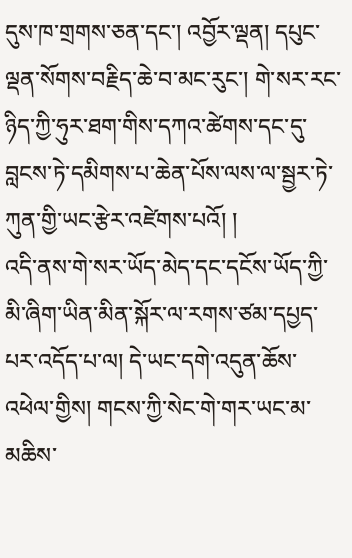དུས་ཁ་གྲགས་ཅན་དང་། འབྱོར་ལྡན། དཔུང་ལྡན་སོགས་བརྗིད་ཆེ་བ་མང་རུང་། གེ་སར་རང་ཉིད་ཀྱི་ཧུར་ཐག་གིས་དཀའ་ཚེགས་དང་དུ་བླངས་ཏེ་དམིགས་པ་ཆེན་པོས་ལས་ལ་སྦྱར་ཏེ་ཀུན་གྱི་ཡང་རྩེར་འཛེགས་པའོ། །
འདི་ནས་གེ་སར་ཡོད་མེད་དང་དངོས་ཡོད་ཀྱི་མི་ཞིག་ཡིན་མིན་སྐོར་ལ་རགས་ཙམ་དཔྱད་པར་འདོད་པ་ལ། དེ་ཡང་དགེ་འདུན་ཆོས་འཕེལ་གྱིས། གངས་ཀྱི་སེང་གེ་གར་ཡང་མ་མཆིས་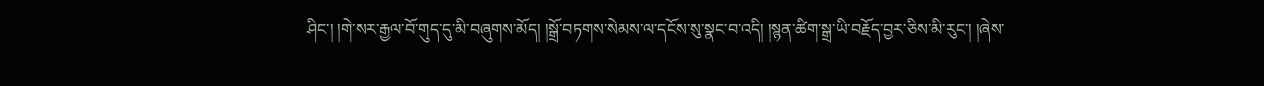ཤིང་། །གེ་སར་རྒྱལ་བོ་གུད་དུ་མི་བཞུགས་མོད། །སྒྲོ་བཏགས་སེམས་ལ་དངོས་སུ་སྣང་བ་འདི། །སྙན་ཚིག་སྒྲ་ཡི་བརྗོད་བྱར་ཅིས་མི་རུང་། །ཞེས་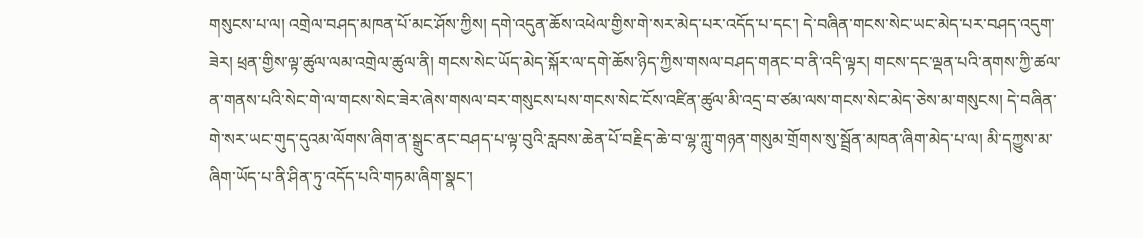གསུངས་པ་ལ། འགྲེལ་བཤད་མཁན་པོ་མང་ཤོས་ཀྱིས། དགེ་འདུན་ཆོས་འཕེལ་གྱིས་གེ་སར་མེད་པར་འདོད་པ་དང་། དེ་བཞིན་གངས་སེང་ཡང་མེད་པར་བཤད་འདུག་ཟེར། ཕྲན་གྱིས་ལྟ་ཚུལ་ལམ་འགྲེལ་ཚུལ་ནི། གངས་སེང་ཡོད་མེད་སྐོར་ལ་དགེ་ཆོས་ཉིད་ཀྱིས་གསལ་བཤད་གནང་བ་ནི་འདི་ལྟར། གངས་དང་ལྡན་པའི་ནགས་ཀྱི་ཚལ་ན་གནས་པའི་སེང་གེ་ལ་གངས་སེང་ཟེར་ཞེས་གསལ་བར་གསུངས་པས་གངས་སེང་ངོས་འཛིན་ཚུལ་མི་འདྲ་བ་ཙམ་ལས་གངས་སེང་མེད་ཅེས་མ་གསུངས། དེ་བཞིན་གེ་སར་ཡང་གུད་དུའམ་ལོགས་ཞིག་ན་སྒྲུང་ནང་བཤད་པ་ལྟ་བུའི་རླབས་ཆེན་པོ་བརྗིད་ཆེ་བ་ལྷ་ཀླུ་གཉན་གསུམ་གྲོགས་སུ་སྦྲོན་མཁན་ཞིག་མེད་པ་ལ། མི་དཀྱུས་མ་ཞིག་ཡོད་པ་ནི་ཤིན་ཏུ་འདོད་པའི་གཏམ་ཞིག་སྣང་།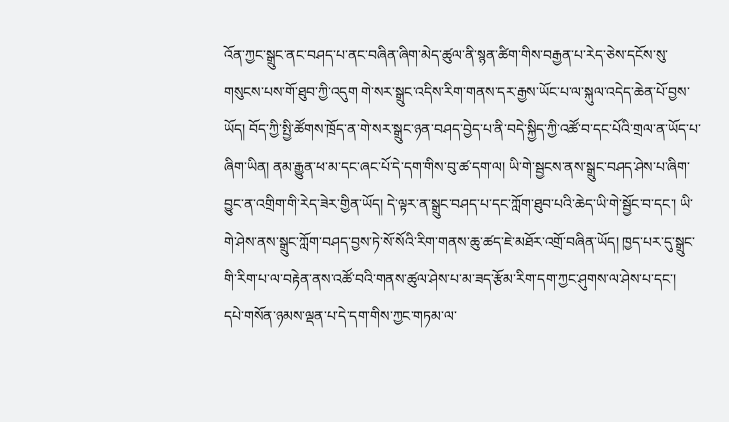འོན་ཀྱང་སྒྲུང་ནང་བཤད་པ་ནང་བཞིན་ཞིག་མེད་ཚུལ་ནི་སྙན་ཚིག་གིས་བརྒྱན་པ་རེད་ཅེས་དངོས་སུ་གསུངས་པས་གོ་ཐུབ་ཀྱི་འདུག གེ་སར་སྒྲུང་འདིས་རིག་གནས་དར་རྒྱས་ཡོང་པ་ལ་སྐུལ་འདེད་ཆེན་པོ་བྱས་ཡོད། བོད་ཀྱི་སྤྱི་ཚོགས་ཁྲོད་ན་གེ་སར་སྒྲུང་ཉན་བཤད་བྱེད་པ་ནི་བདེ་སྐྱིད་ཀྱི་འཚོ་བ་དང་པོའི་གྲལ་ན་ཡོད་པ་ཞིག་ཡིན། ནམ་རྒྱུན་ཕ་མ་དང་ཞང་པོ་དེ་དག་གིས་བུ་ཚ་དག་ལ། ཡི་གེ་སྦྱངས་ནས་སྒྲུང་བཤད་ཤེས་པ་ཞིག་བྱུང་ན་འགྲིག་གི་རེད་ཟེར་གྱིན་ཡོད། དེ་ལྟར་ན་སྒྲུང་བཤད་པ་དང་ཀློག་ཐུབ་པའི་ཆེད་ཡི་གེ་སྦྱོང་བ་དང་། ཡི་གེ་ཤེས་ནས་སྒྲུང་ཀློག་བཤད་བྱས་ཏེ་སོ་སོའི་རིག་གནས་ཆུ་ཚད་ཇེ་མཐོར་འགྲོ་བཞིན་ཡོད། ཁྱད་པར་དུ་སྒྲུང་གི་རིག་པ་ལ་བརྟེན་ནས་འཚོ་བའི་གནས་ཚུལ་ཤེས་པ་མ་ཟད་རྩོམ་རིག་དག་ཀྱང་ཤུགས་ལ་ཤེས་པ་དང་། དཔེ་གསོན་ཉམས་ལྡན་པ་དེ་དག་གིས་ཀྱང་གཏམ་ལ་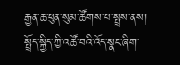རྒྱན་ཆ་ཕུན་སུམ་ཚོགས་པ་སྤྲས་ནས། སྤྲོད་སྐྱིད་ཀྱི་འཚོ་བའི་འོད་སྣང་ཞིག་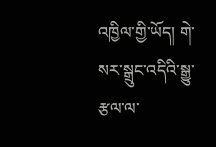འཁྱིལ་གྱི་ཡོད། གེ་སར་སྒྲུང་འདིའི་སྒྱུ་རྩལ་ལ་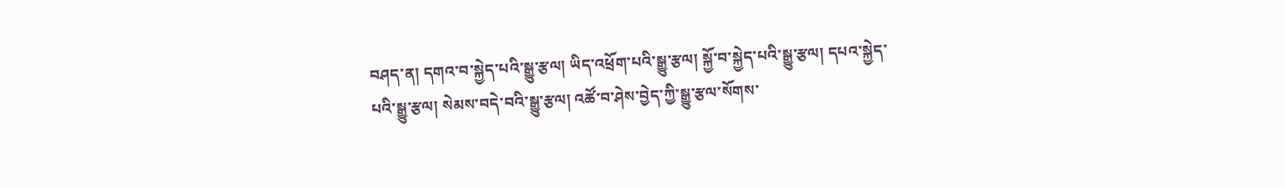བཤད་ན། དགའ་བ་སྐྱེད་པའི་སྒྱུ་རྩལ། ཡིད་འཕྲོག་པའི་སྒྱུ་རྩལ། སྐྱོ་བ་སྐྱེད་པའི་སྒྱུ་རྩལ། དཔའ་སྐྱེད་པའི་སྒྱུ་རྩལ། སེམས་བདེ་བའི་སྒྱུ་རྩལ། འཚོ་བ་ཤེས་བྱེད་ཀྱི་སྒྱུ་རྩལ་སོགས་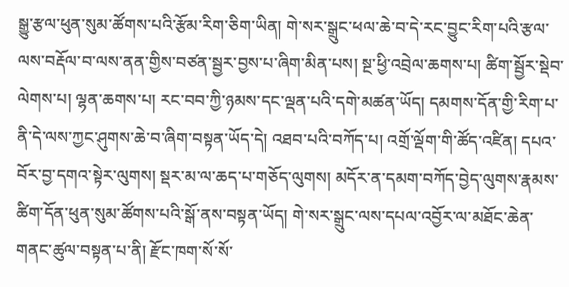སྒྱུ་རྩལ་ཕུན་སུམ་ཚོགས་པའི་རྩོམ་རིག་ཅིག་ཡིན། གེ་སར་སྒྲུང་ཕལ་ཆེ་བ་དེ་རང་བྱུང་རིག་པའི་རྩལ་ལས་བརྡོལ་བ་ལས་ནན་གྱིས་བཙན་སྦྱར་བྱས་པ་ཞིག་མིན་པས། སྔ་ཕྱི་འབྲེལ་ཆགས་པ། ཚིག་སྦྱོར་སྡེབ་ལེགས་པ། ལྷན་ཆགས་པ། རང་བབ་ཀྱི་ཉམས་དང་ལྡན་པའི་དགེ་མཚན་ཡོད། དམགས་དོན་གྱི་རིག་པ་ནི་དེ་ལས་ཀྱང་ཤུགས་ཆེ་བ་ཞིག་བསྟན་ཡོད་དེ། འཐབ་པའི་བཀོད་པ། འགྲོ་ལྡོག་གི་ཚོད་འཛིན། དཔའ་བོར་བྱ་དགའ་སྟེར་ལུགས། སྡར་མ་ལ་ཆད་པ་གཅོད་ལུགས། མདོར་ན་དམག་བཀོད་བྱེད་ལུགས་རྣམས་ཚིག་དོན་ཕུན་སུམ་ཚོགས་པའི་སྒོ་ནས་བསྟན་ཡོད། གེ་སར་སྒྲུང་ལས་དཔལ་འབྱོར་ལ་མཐོང་ཆེན་གནང་ཚུལ་བསྟན་པ་ནི། རྫོང་ཁག་སོ་སོ་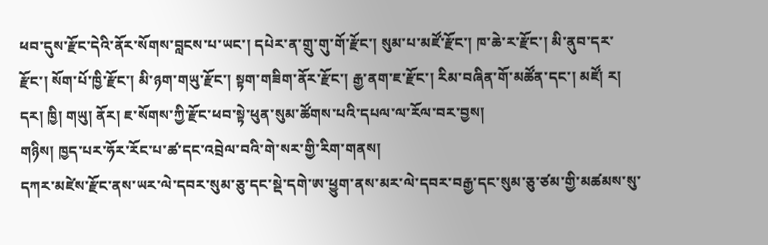ཕབ་དུས་རྫོང་དེའི་ནོར་སོགས་བླངས་པ་ཡང་། དཔེར་ན་གྲུ་གུ་གོ་རྫོང་། སུམ་པ་མཛོ་རྫོང་། ཁ་ཆེ་ར་རྫོང་། མི་ནུབ་དར་རྫོང་། སོག་པོ་ཁྱི་རྫོང་། མི་ཉག་གཡུ་རྫོང་། སྟག་གཟིག་ནོར་རྫོང་། རྒྱ་ནག་ཇ་རྫོང་། རིམ་བཞིན་གོ་མཚོན་དང་། མཛོ། ར། དར། ཁྱི། གཡུ། ནོར། ཇ་སོགས་ཀྱི་རྫོང་ཕབ་སྟེ་ཕུན་སུམ་ཚོགས་པའི་དཔལ་ལ་རོལ་བར་བྱས།
གཉིས། ཁྱད་པར་ཧོར་རོང་པ་ཚ་དང་འབྲེལ་བའི་གེ་སར་གྱི་རིག་གནས།
དཀར་མཛེས་རྫོང་ནས་ཡར་ལེ་དབར་སུམ་ཅུ་དང་སྡེ་དགེ་ཨ་ཕྱུག་ནས་མར་ལེ་དབར་བརྒྱ་དང་སུམ་ཅུ་ཙམ་གྱི་མཚམས་སུ་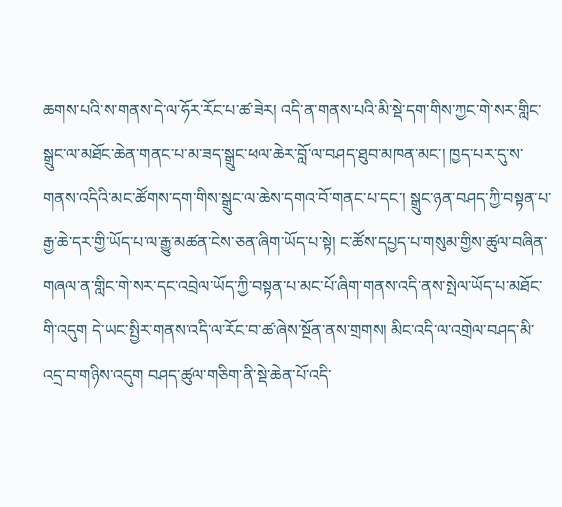ཆགས་པའི་ས་གནས་དེ་ལ་ཧོར་རོང་པ་ཚ་ཟེར། འདི་ན་གནས་པའི་མི་སྡེ་དག་གིས་ཀྱང་གེ་སར་གླིང་སྒྲུང་ལ་མཐོང་ཆེན་གནང་པ་མ་ཟད་སྒྲུང་ཕལ་ཆེར་བློ་ལ་བཤད་ཐུབ་མཁན་མང་། ཁྱད་པར་དུ་ས་གནས་འདིའི་མང་ཚོགས་དག་གིས་སྒྲུང་ལ་ཆེས་དགའ་བོ་གནང་པ་དང་། སྒྲུང་ཉན་བཤད་ཀྱི་བསྟན་པ་རྒྱ་ཆེ་དར་གྱི་ཡོད་པ་ལ་རྒྱུ་མཚན་ངེས་ཅན་ཞིག་ཡོད་པ་སྟེ། ང་ཚོས་དཔྱད་པ་གསུམ་གྱིས་ཚུལ་བཞིན་གཞལ་ན་གླིང་གེ་སར་དང་འབྲེལ་ཡོད་ཀྱི་བསྟན་པ་མང་པོ་ཞིག་གནས་འདི་ནས་སྤེལ་ཡོད་པ་མཐོང་གི་འདུག དེ་ཡང་སྤྱིར་གནས་འདི་ལ་རོང་བ་ཚ་ཞེས་སྔོན་ནས་གྲགས། མིང་འདི་ལ་འགྲེལ་བཤད་མི་འདྲ་བ་གཉིས་འདུག བཤད་ཚུལ་གཅིག་ནི་སྡེ་ཆེན་པོ་འདི་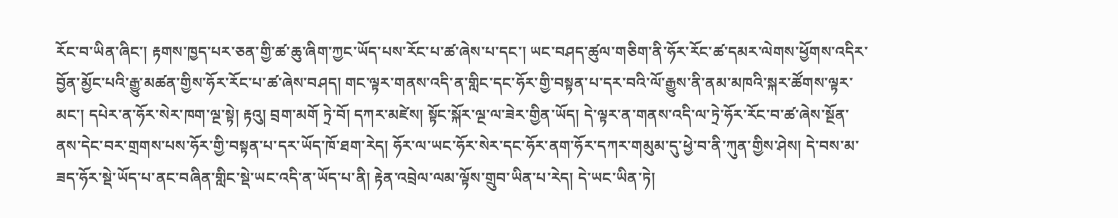རོང་བ་ཡིན་ཞིང་། རྟགས་ཁྱད་པར་ཅན་གྱི་ཚ་ཆུ་ཞིག་ཀྱང་ཡོད་པས་རོང་པ་ཚ་ཞེས་པ་དང་། ཡང་བཤད་ཚུལ་གཅིག་ནི་ཧོར་རོང་ཚ་དམར་ལེགས་ཕྱོགས་འདིར་བྱོན་མྱོང་པའི་རྒྱུ་མཚན་གྱིས་ཧོར་རོང་པ་ཚ་ཞེས་བཤད། གང་ལྟར་གནས་འདི་ན་གླིང་དང་ཧོར་གྱི་བསྟན་པ་དར་བའི་ལོ་རྒྱུས་ནི་ནམ་མཁའི་སྐར་ཚོགས་ལྟར་མང་། དཔེར་ན་ཧོར་སེར་ཁག་ལྔ་སྟེ། རྟའུ། བྲག་མགོ ཏྲེ་བོ། དཀར་མཛེས། སྟོང་སྐོར་ལྔ་ལ་ཟེར་གྱིན་ཡོད། དེ་ལྟར་ན་གནས་འདི་ལ་ཏྲེ་ཧོར་རོང་བ་ཚ་ཞེས་སྔོན་ནས་དེང་བར་གྲགས་པས་ཧོར་གྱི་བསྟན་པ་དར་ཡོད་ཁོ་ཐག་རེད། ཧོར་ལ་ཡང་ཧོར་སེར་དང་ཧོར་ནག་ཧོར་དཀར་གམུམ་དུ་ཕྱེ་བ་ནི་ཀུན་གྱིས་ཤེས། དེ་བས་མ་ཟད་ཧོར་སྡེ་ཡོད་པ་ནང་བཞིན་གླིང་སྡེ་ཡང་འདི་ན་ཡོད་པ་ནི། རྟེན་འབྲེལ་ལམ་ལྟོས་གྲུབ་ཡིན་པ་རེད། དེ་ཡང་ཡིན་ཏེ།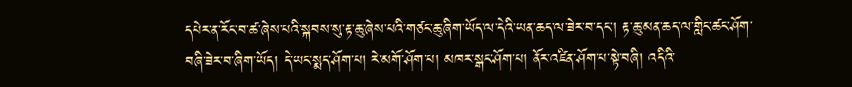དཔེར་ན་རོང་བ་ཚ་ཞེས་པའི་སྐབས་སུ་རྟ་ཆུ་ཞེས་པའི་གཙང་ཆུ་ཞིག་ཡོད་ལ་དེའི་ཡན་ཆད་ལ་ཟེར་བ་དང་། རྟ་ཆུ་མན་ཆད་ལ་གླིང་ཚང་ཤོག་བཞི་ཟེར་བ་ཞིག་ཡོད། དེ་ཡང་སྨད་ཤོག་པ། རེ་མགོ་ཤོག་པ། མཁར་སྒང་ཤོག་པ། ནོར་འཛིན་ཤོག་པ་སྟེ་བཞི། འདིའི་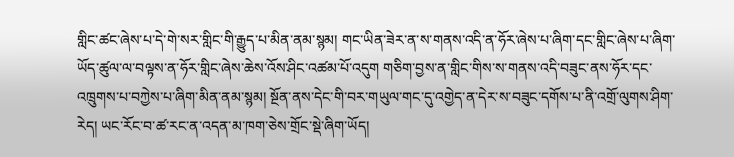གླིང་ཚང་ཞེས་པ་དེ་གེ་སར་གླིང་གི་རྒྱུད་པ་མིན་ནམ་སྙམ། གང་ཡིན་ཟེར་ན་ས་གནས་འདི་ན་ཧོར་ཞེས་པ་ཞིག་དང་གླིང་ཞེས་པ་ཞིག་ཡོད་ཚུལ་ལ་བལྟས་ན་ཧོར་གླིང་ཞེས་ཆེས་འོས་ཤིང་འཚམ་པོ་འདུག གཅིག་བྱས་ན་གླིང་གིས་ས་གནས་འདི་བཟུང་ནས་ཧོར་དང་འཁྲུགས་པ་བཀྱེས་པ་ཞིག་མིན་ནམ་སྙམ། སྔོན་ནས་དེང་གི་བར་གཡུལ་གང་དུ་འགྱེད་ན་དེར་ས་བཟུང་དགོས་པ་ནི་འགྲོ་ལུགས་ཤིག་རེད། ཡང་རོང་བ་ཚ་རང་ན་འདན་མ་ཁག་ཅེས་གྲོང་སྡེ་ཞིག་ཡོད།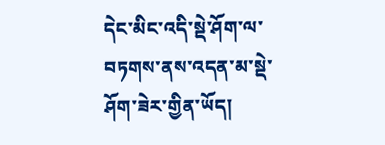དེང་མིང་འདི་སྡེ་ཤོག་ལ་བཏགས་ནས་འདན་མ་སྡེ་ཤོག་ཟེར་གྱིན་ཡོད།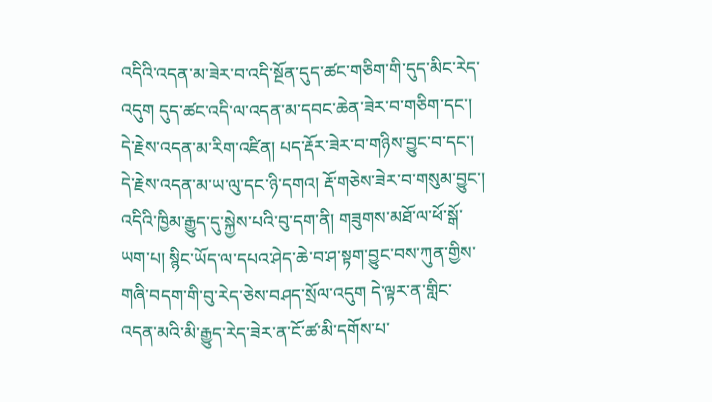འདིའི་འདན་མ་ཟེར་བ་འདི་སྔོན་དུད་ཚང་གཅིག་གི་དུད་མིང་རེད་འདུག དུད་ཚང་འདི་ལ་འདན་མ་དབང་ཆེན་ཟེར་བ་གཅིག་དང་། དེ་རྗེས་འདན་མ་རིག་འཛིན། པད་རྡོར་ཟེར་བ་གཉིས་བྱུང་བ་དང་། དེ་རྗེས་འདན་མ་ཡ་ལུ་དང་ཉི་དགའ། རྡོ་གཅེས་ཟེར་བ་གསུམ་བྱུང་། འདིའི་ཁྱིམ་རྒྱུད་དུ་སྐྱེས་པའི་བུ་དག་ནི། གཟུགས་མཐོ་ལ་ཕོ་སྒོ་ཡག་པ། སྙིང་ཡོད་ལ་དཔའ་ཤེད་ཆེ་བ་ཤ་སྟག་བྱུང་བས་ཀུན་གྱིས་གཞི་བདག་གི་བུ་རེད་ཅེས་བཤད་སྲོལ་འདུག དེ་ལྟར་ན་གླིང་འདན་མའི་མི་རྒྱུད་རེད་ཟེར་ན་ངོ་ཚ་མི་དགོས་པ་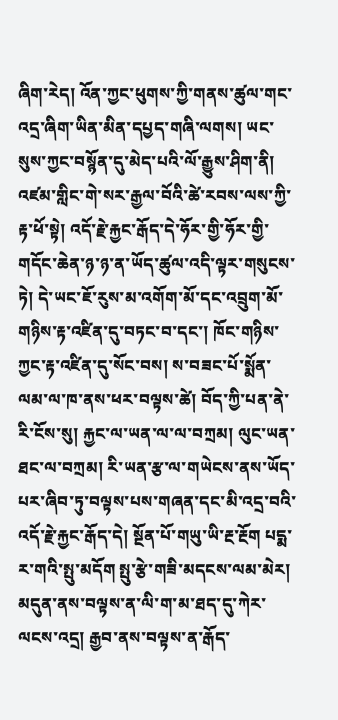ཞིག་རེད། འོན་ཀྱང་ཕུགས་ཀྱི་གནས་ཚུལ་གང་འདྲ་ཞིག་ཡིན་མིན་དཔྱད་གཞི་ལགས། ཡང་སུས་ཀྱང་བསྙོན་དུ་མེད་པའི་ལོ་རྒྱུས་ཤིག་ནི། འཛམ་གླིང་གེ་སར་རྒྱལ་བོའི་ཚེ་རབས་ལས་ཀྱི་རྟ་ཕོ་སྟེ། འདོ་རྗེ་རྐྱང་རྒོད་དེ་ཧོར་གྱི་ཧོར་གྱི་གདོང་ཆེན་ཉ་ཉ་ན་ཡོད་ཚུལ་འདི་ལྟར་གསུངས་ཏེ། དེ་ཡང་ཇོ་རུས་མ་འགོག་མོ་དང་འབྲུག་མོ་གཉིས་རྟ་འཛིན་དུ་བཏང་བ་དང་། ཁོང་གཉིས་ཀྱང་རྟ་འཛིན་དུ་སོང་བས། ས་བཟང་པོ་སྨོན་ལམ་ལ་ཁ་ནས་ཕར་བལྟས་ཚེ། བོད་ཀྱི་པན་ནེ་རི་ངོས་སུ། རྐྱང་ལ་ཡན་ལ་ལ་བཀྲམ། ལུང་ཡན་ཐང་ལ་བཀྲམ། རི་ཡན་རྩ་ལ་གཡེངས་ནས་ཡོད་པར་ཞིབ་ཏུ་བལྟས་པས་གཞན་དང་མི་འདྲ་བའི་འདོ་རྗེ་རྐྱང་རྒོད་དེ། སྔོན་པོ་གཡུ་ཡི་རྔ་རྔོག པདྨ་ར་གའི་སྤུ་མདོག སྤུ་རྩེ་གཟི་མདངས་ལམ་མེར། མདུན་ནས་བལྟས་ན་ལི་ག་མ་ཐད་དུ་ཀེར་ལངས་འདྲ། རྒྱབ་ནས་བལྟས་ན་རྒོད་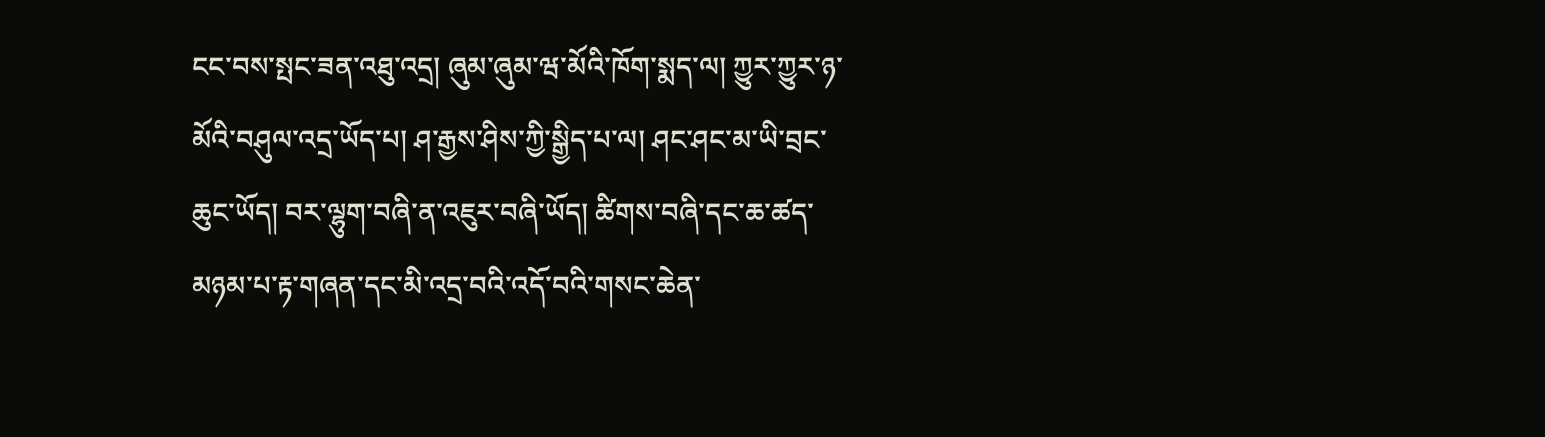ངང་བས་སྤང་ཟན་འཐུ་འདྲ། ཞུམ་ཞུམ་ཝ་མོའི་ཁོག་སྨད་ལ། ཀྱུར་ཀྱུར་ཉ་མོའི་བཤུལ་འདྲ་ཡོད་པ། ཤ་རྒྱས་ཤིས་ཀྱི་སྒྱིད་པ་ལ། ཤང་ཤང་མ་ཡི་བྲང་ཆུང་ཡོད། བར་ལྷུག་བཞི་ན་འཇུར་བཞི་ཡོད། ཚིགས་བཞི་དང་ཆ་ཚད་མཉམ་པ་རྟ་གཞན་དང་མི་འདྲ་བའི་འདོ་བའི་གསང་ཆེན་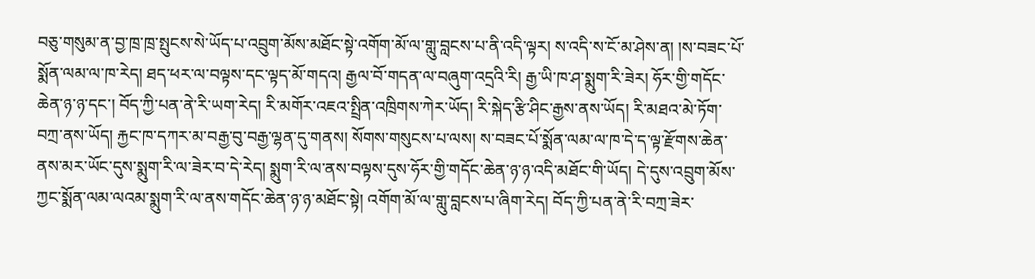བཅུ་གསུམ་ན་བྱ་ཁྲ་ཁྲ་སྤུངས་སེ་ཡོད་པ་འབྲུག་མོས་མཐོང་སྟེ་འགོག་མོ་ལ་གླུ་བླངས་པ་ནི་འདི་ལྟར། ས་འདི་ས་ངོ་མ་ཤེས་ན། །ས་བཟང་པོ་སྨོན་ལམ་ལ་ཁ་རེད། ཐད་ཕར་ལ་བལྟས་དང་ལྟད་མོ་གདའ། རྒྱལ་བོ་གདན་ལ་བཞུག་འདྲའི་རི། རྒྱ་ཡི་ཁ་ཤ་སྨུག་རི་ཟེར། ཧོར་གྱི་གདོང་ཆེན་ཉ་ཉ་དང་། བོད་ཀྱི་པན་ནེ་རི་ཡག་རེད། རི་མགོར་འཇའ་སྤྲིན་འཁྲིགས་ཀེར་ཡོད། རི་སྐེད་རྩི་ཤིང་རྒྱས་ནས་ཡོད། རི་མཐའ་མེ་ཏོག་བཀྲ་ནས་ཡོད། རྐྱང་ཁ་དཀར་མ་བརྒྱ་བུ་བརྒྱ་ལྷན་དུ་གནས། སོགས་གསུངས་པ་ལས། ས་བཟང་པོ་སྨོན་ལམ་ལ་ཁ་དེ་ད་ལྟ་རྫོགས་ཆེན་ནས་མར་ཡོང་དུས་སྨུག་རི་ལ་ཟེར་བ་དེ་རེད། སྨུག་རི་ལ་ནས་བལྟས་དུས་ཧོར་གྱི་གདོང་ཆེན་ཉ་ཉ་འདི་མཐོང་གི་ཡོད། དེ་དུས་འབྲུག་མོས་ཀྱང་སྨོན་ལམ་ལའམ་སྨུག་རི་ལ་ནས་གདོང་ཆེན་ཉ་ཉ་མཐོང་སྟེ། འགོག་མོ་ལ་གླུ་བླངས་པ་ཞིག་རེད། བོད་ཀྱི་པན་ནེ་རི་བཀྲ་ཟེར་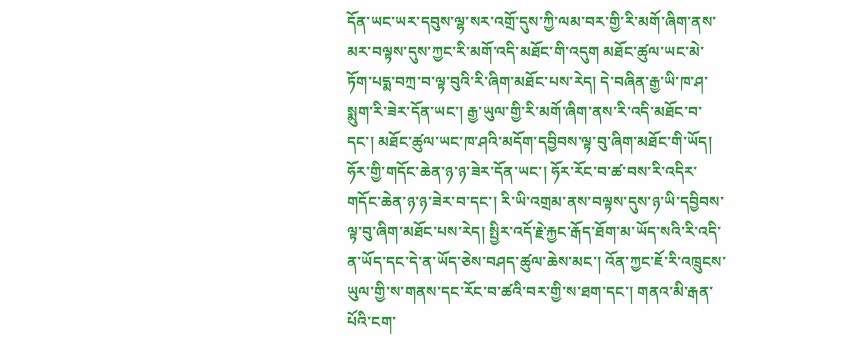དོན་ཡང་ཡར་དབུས་ལྷ་སར་འགྲོ་དུས་ཀྱི་ལམ་བར་གྱི་རི་མགོ་ཞིག་ནས་མར་བལྟས་དུས་ཀྱང་རི་མགོ་འདི་མཐོང་གི་འདུག མཐོང་ཚུལ་ཡང་མེ་ཏོག་པདྨ་བཀྲ་བ་ལྟ་བུའི་རི་ཞིག་མཐོང་པས་རེད། དེ་བཞིན་རྒྱ་ཡི་ཁ་ཤ་སྨུག་རི་ཟེར་དོན་ཡང་། རྒྱ་ཡུལ་གྱི་རི་མགོ་ཞིག་ནས་རི་འདི་མཐོང་བ་དང་། མཐོང་ཚུལ་ཡང་ཁ་ཤའི་མདོག་དབྱིབས་ལྟ་བུ་ཞིག་མཐོང་གི་ཡོད། ཧོར་གྱི་གདོང་ཆེན་ཉ་ཉ་ཟེར་དོན་ཡང་། ཧོར་རོང་བ་ཚ་བས་རི་འདིར་གདོང་ཆེན་ཉ་ཉ་ཟེར་བ་དང་། རི་ཡི་འགྲམ་ནས་བལྟས་དུས་ཉ་ཡི་དབྱིབས་ལྟ་བུ་ཞིག་མཐོང་པས་རེད། སྤྱིར་འདོ་རྗེ་རྐྱང་རྒོད་ཐོག་མ་ཡོད་སའི་རི་འདི་ན་ཡོད་དང་དེ་ན་ཡོད་ཅེས་བཤད་ཚུལ་ཆེས་མང་། འོན་ཀྱང་ཇོ་རི་འཁྲུངས་ཡུལ་གྱི་ས་གནས་དང་རོང་བ་ཚའི་བར་གྱི་ས་ཐག་དང་། གནའ་མི་རྒན་པོའི་ངག་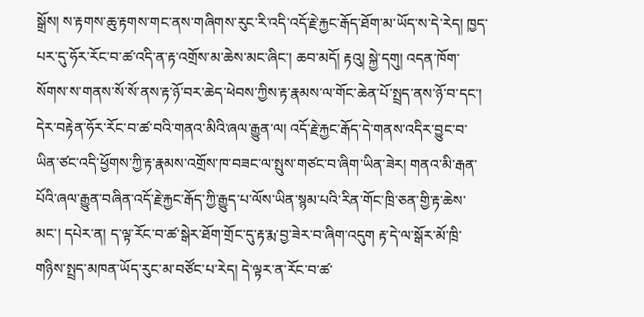སྒྲོས། ས་རྟགས་ཆུ་རྟགས་གང་ནས་གཞིགས་རུང་རི་འདི་འདོ་རྗེ་རྐྱང་རྒོད་ཐོག་མ་ཡོད་ས་དེ་རེད། ཁྱད་པར་དུ་ཧོར་རོང་བ་ཚ་འདི་ན་རྟ་འགྲོས་མ་ཆེས་མང་ཞིང་། ཆབ་མདོ། རྟའུ། སྐྱེ་དགུ། འདན་ཁོག་སོགས་ས་གནས་སོ་སོ་ནས་རྟ་ཉོ་བར་ཆེད་ཕེབས་ཀྱིས་རྟ་རྣམས་ལ་གོང་ཆེན་པོ་སྤྲད་ནས་ཉོ་བ་དང་། དེར་བརྟེན་ཧོར་རོང་བ་ཚ་བའི་གནའ་མིའི་ཞལ་རྒྱུན་ལ། འདོ་རྗེ་རྐྱང་རྒོད་དེ་གནས་འདིར་བྱུང་བ་ཡིན་ཙང་འདི་ཕྱོགས་ཀྱི་རྟ་རྣམས་འགྲོས་ཁ་བཟང་ལ་སྤུས་གཙང་བ་ཞིག་ཡིན་ཟེར། གནའ་མི་རྒན་པོའི་ཞལ་རྒྱུན་བཞིན་འདོ་རྗེ་རྐྱང་རྒོད་ཀྱི་རྒྱུད་པ་ལོས་ཡིན་སྙམ་པའི་རིན་གོང་ཁྲི་ཅན་གྱི་རྟ་ཆེས་མང་། དཔེར་ན། ད་ལྟ་རོང་བ་ཚ་སྒེར་ཐོག་གྲོང་དུ་རྟ་རྨ་བྱ་ཟེར་བ་ཞིག་འདུག རྟ་དེ་ལ་སྒོར་མོ་ཁྲི་གཉིས་སྤྲད་མཁན་ཡོད་རུང་མ་བཙོང་པ་རེད། དེ་ལྟར་ན་རོང་བ་ཚ་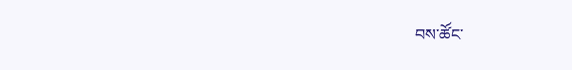བས་ཚོང་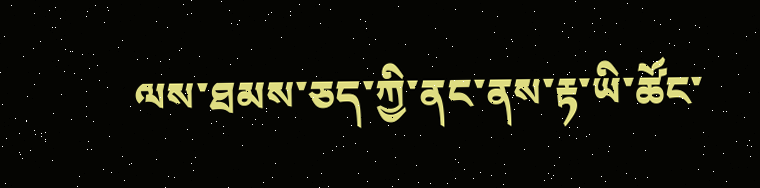ལས་ཐམས་ཅད་ཀྱི་ནང་ནས་རྟ་ཡི་ཚོང་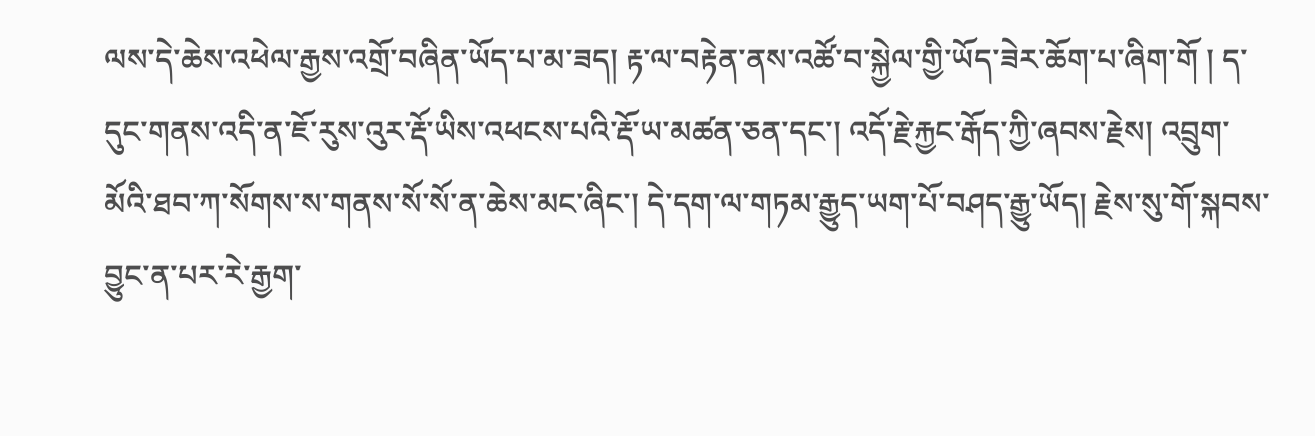ལས་དེ་ཆེས་འཕེལ་རྒྱས་འགྲོ་བཞིན་ཡོད་པ་མ་ཟད། རྟ་ལ་བརྟེན་ནས་འཚོ་བ་སྐྱེལ་གྱི་ཡོད་ཟེར་ཆོག་པ་ཞིག་གོ ། ད་དུང་གནས་འདི་ན་ཇོ་རུས་འུར་རྡོ་ཡིས་འཕངས་པའི་རྡོ་ཡ་མཚན་ཅན་དང་། འདོ་རྗེ་རྐྱང་རྒོད་ཀྱི་ཞབས་རྗེས། འབྲུག་མོའི་ཐབ་ཀ་སོགས་ས་གནས་སོ་སོ་ན་ཆེས་མང་ཞིང་། དེ་དག་ལ་གཏམ་རྒྱུད་ཡག་པོ་བཤད་རྒྱུ་ཡོད། རྗེས་སུ་གོ་སྐབས་བྱུང་ན་པར་རེ་རྒྱག་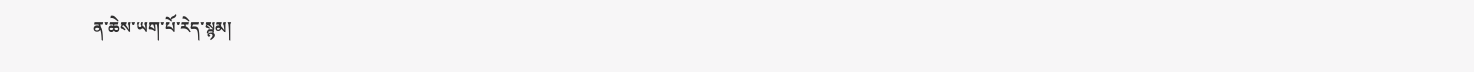ན་ཆེས་ཡག་པོ་རེད་སྙམ།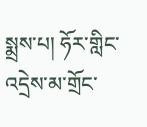སྨྲས་པ། ཧོར་གླིང་འདྲེས་མ་གྲོང་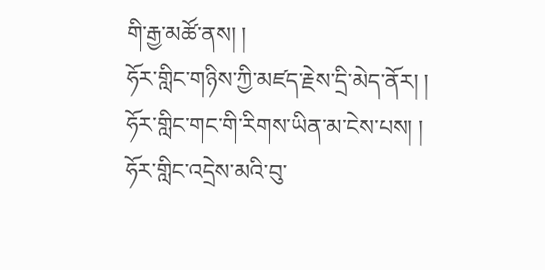གི་རྒྱ་མཚོ་ནས། །
ཧོར་གླིང་གཉིས་ཀྱི་མཛད་རྗེས་དྲི་མེད་ནོར། །
ཧོར་གླིང་གང་གི་རིགས་ཡིན་མ་ངེས་པས། །
ཧོར་གླིང་འདྲེས་མའི་བུ་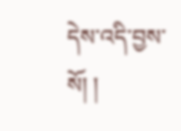དེས་འདི་བྱས་སོ། །